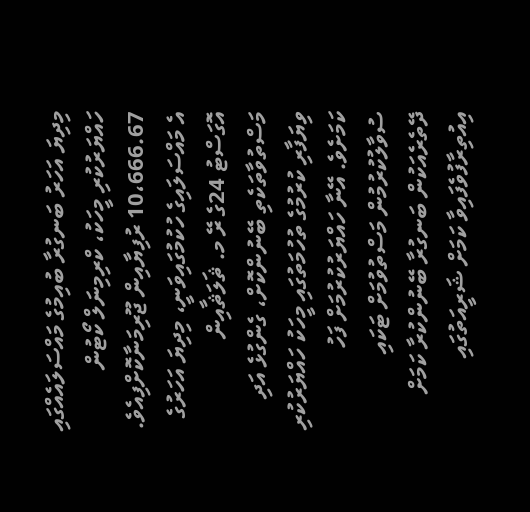މިދިޔަ އަހަރު ބަނގުރާ ބުއިމުގެ މައްސަލައެއްގައި ހައްޔަރުކުރި މީހަކު، ކްރިމިނަލް ކޯޓުން 10،666.67 ރުފިޔާއިން ޖޫރިމަނާކޮށްފިއެވެ.
އެ މައްސަލައިގެ ހުކުމުގައިވަނީ، މިދިޔަ އަހަރުގެ އޮގަސްޓު 24ގެ ރޭ މ. ޘަލަޘާއިން މަސްތުވާތަކެތި ބޭނުންކޮށް، ގެންގުޅެ އަދި ވިޔަފާރި ކުރުމުގެ ތުހުމަތުގައި މީހަކު ހައްޔަރުކުރި ކަމަށެވެ. އޭނާ ހައްޔަރުކުރުމަށް ފަހު ސުވާލުކުރުމުން މަސްތުވުމަށް ޓަކައި ދޭތެރެއަކުން ބަނގުރާ ބޭނުންކުރާ ކަމަށް އިއުތިރާފުވެފައިވާ ކަމަށް ޝަރީއަތުގައި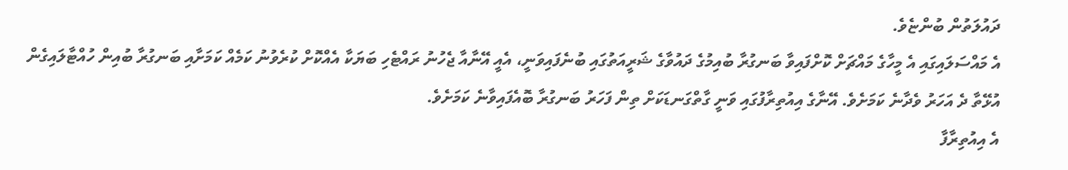ދައުލަތުން ބުންޏެވެ.
އެ މައްސަލައިގައި އެ މީހާގެ މައްޗަށް ކޮށްފައިވާ ބަނގުރާ ބުއިމުގެ ދައުވާގެ ޝަރީއަތުގައި ބުނެފައިވަނީ، އެއީ އޭނާއާ ޖެހުނު ރައްޓެހި ބަޔަކާ އެއްކޮށް ކުރެވުނު ކަމެއް ކަމަށާއި ބަނގުރާ ބުއިން ހުއްޓާލައިގެން އުޅޭތާ ދެ އަހަރު ވެދާނެ ކަމަށެވެ. އޭނާގެ އިއުތިރާފުގައި ވަނީ ގާތްގަނޑަކަށް ތިން ފަހަރު ބަނގުރާ ބޮއެފައިވާނެ ކަމަށެވެ.
އެ އިއުތިރާފާ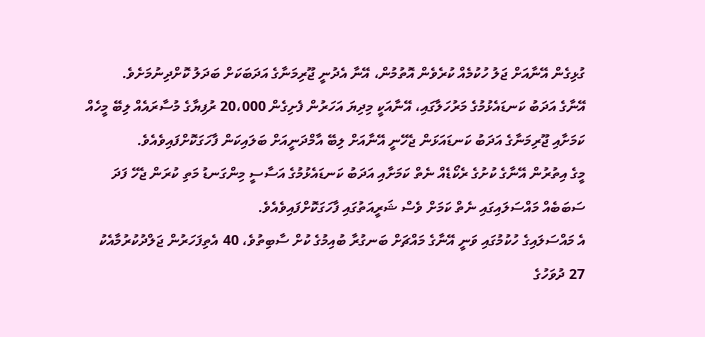ގުޅިގެން އޭނާއަށް ޖަލު ހުކުމެއް ކުރެވެން އޮތުމުން، އޭނާ އެދުނީ ޖޫރިމަނާގެ އަދަބަކަށް ބަދަލު ކޮށްދިނުމަށެވެ.
އޭނާގެ އަދަބު ކަނޑައެޅުމުގެ މަރުހަލާގައި، އޭނާއަކީ މިދިޔަ އަހަރުން ފެށިގެން 20،000 ރުފިޔާގެ މުސާރައެއް ލިބޭ މީހެއް ކަމަށާއި ޖޫރިމަނާގެ އަދަބު ކަނޑައަޅަން ޖެހޭނީ އޭނާއަށް ލިބޭ އާމްދަނީއަށް ބަލައިކަން ފާހަގަކޮށްފައިވެއެވެ.
މީގެ އިތުރުން އޭނާގެ ކުށުގެ ރެކޯޑެއް ނެތް ކަމަށާއި އަދަބު ކަނޑައެޅުމުގެ އަސާސީ މިންގަނޑު މަތި ކުރަން ޖެހޭ ފަދަ ސަބަބެއް މައްސަލައިގައި ނެތް ކަމަށް ވެސް ޝަރީއަތުގައި ފާހަގަކޮށްފައިވެއެވެ.
އެ މައްސަލައިގެ ހުކުމުގައި ވަނީ އޭނާގެ މައްޗަށް ބަނގުރާ ބުއިމުގެ ކުށް ސާބިތުވެ، 40 އެތިފަހަރުން ޖަލްދުކުރުމާއެކު 27 ދުވަހުގެ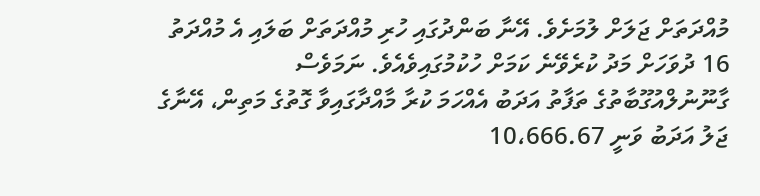މުއްދަތަށް ޖަލަށް ލުމަށެވެ. އޭނާ ބަންދުގައި ހުރި މުއްދަތަށް ބަލައި އެ މުއްދަތު 16 ދުވަހަށް މަދު ކުރެވޭނެ ކަމަށް ހުކުމުގައިވެއެވެ. ނަމަވެސް ގާނޫނުލްއުގޫބާތުގެ ތަފާތު އަދަބު އެއްހަމަ ކުރާ މާއްދާގައިވާ ގޮތުގެ މަތިން، އޭނާގެ ޖަލު އަދަބު ވަނީ 10،666.67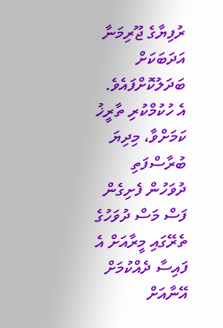ރުފިޔާގެ ޖޫރިމަނާ އަދަބަކަށް ބަދަލުކޮށްފައެވެ.
އެ ހުކުމްކުރި ތާރީޚު ކަމަށްވާ، މިދިޔަ ބުރާސްފަތި ދުވަހުން ފެށިގެން ފަސް މަސް ދުވަހުގެ ތެރޭގައި މީރާއަށް އެ ފައިސާ ދެއްކުމަށް އޭނާއަށް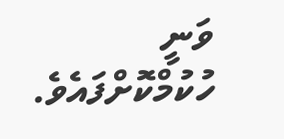ވަނީ ހުކުމްކޮށްފައެވެ.